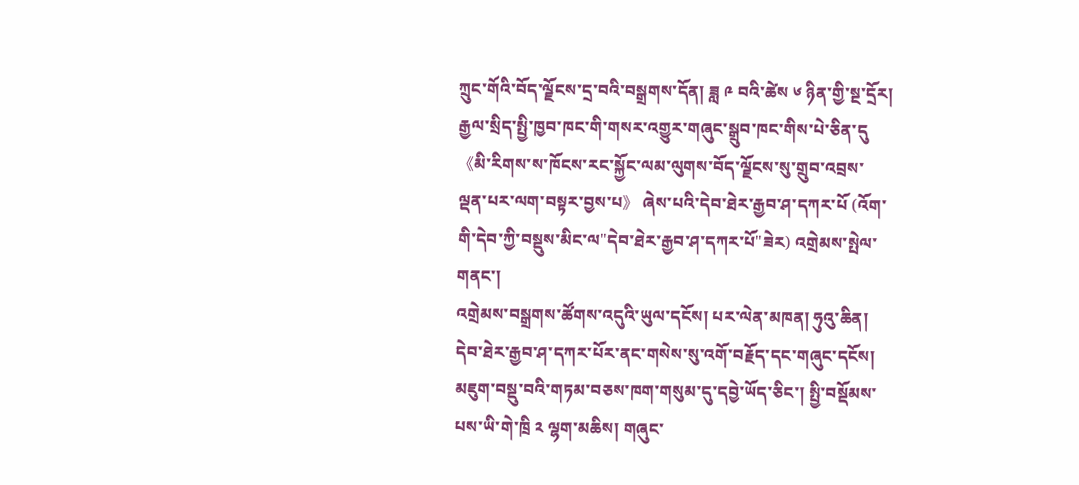ཀྲུང་གོའི་བོད་ལྗོངས་དྲ་བའི་བསྒྲགས་དོན། ཟླ ༩ བའི་ཚེས ༦ ཉིན་གྱི་སྔ་དྲོར། རྒྱལ་སྲིད་སྤྱི་ཁྱབ་ཁང་གི་གསར་འགྱུར་གཞུང་སྒྲུབ་ཁང་གིས་པེ་ཅིན་དུ 《མི་རིགས་ས་ཁོངས་རང་སྐྱོང་ལམ་ལུགས་བོད་ལྗོངས་སུ་གྲུབ་འབྲས་ལྡན་པར་ལག་བསྟར་བྱས་པ》 ཞེས་པའི་དེབ་ཐེར་རྒྱབ་ཤ་དཀར་པོ (འོག་གི་དེབ་ཀྱི་བསྡུས་མིང་ལ"དེབ་ཐེར་རྒྱབ་ཤ་དཀར་པོ"ཟེར) འགྲེམས་སྤེལ་གནང་།
འགྲེམས་བསྒྲགས་ཚོགས་འདུའི་ཡུལ་དངོས། པར་ལེན་མཁན། ཧུའུ་ཆིན།
དེབ་ཐེར་རྒྱབ་ཤ་དཀར་པོར་ནང་གསེས་སུ་འགོ་བརྗོད་དང་གཞུང་དངོས། མཇུག་བསྡུ་བའི་གཏམ་བཅས་ཁག་གསུམ་དུ་དབྱེ་ཡོད་ཅིང་། སྤྱི་བསྡོམས་པས་ཡི་གེ་ཁྲི ༢ ལྷག་མཆིས། གཞུང་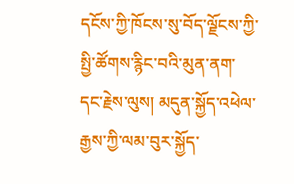དངོས་ཀྱི་ཁོངས་སུ་བོད་ལྗོངས་ཀྱི་སྤྱི་ཚོགས་རྙིང་བའི་མུན་ནག་དང་རྗེས་ལུས། མདུན་སྐྱོད་འཕེལ་རྒྱས་ཀྱི་ལམ་བུར་སྐྱོད་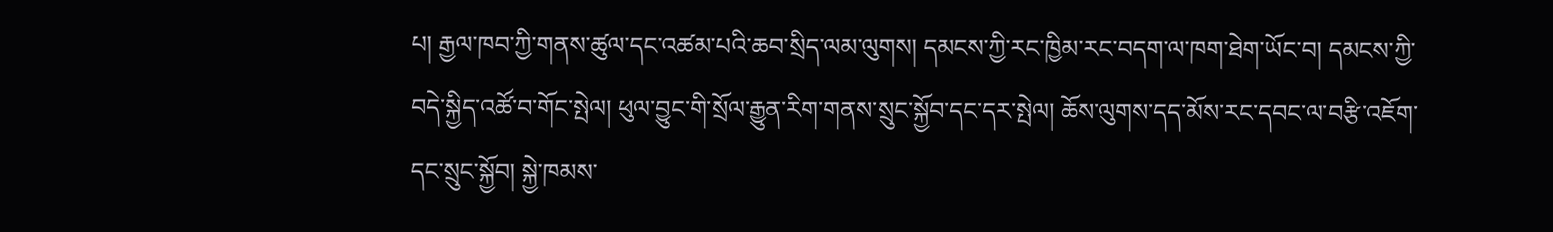པ། རྒྱལ་ཁབ་ཀྱི་གནས་ཚུལ་དང་འཚམ་པའི་ཆབ་སྲིད་ལམ་ལུགས། དམངས་ཀྱི་རང་ཁྱིམ་རང་བདག་ལ་ཁག་ཐེག་ཡོང་བ། དམངས་ཀྱི་བདེ་སྐྱིད་འཚོ་བ་གོང་སྤེལ། ཕུལ་བྱུང་གི་སྲོལ་རྒྱུན་རིག་གནས་སྲུང་སྐྱོབ་དང་དར་སྤེལ། ཆོས་ལུགས་དད་མོས་རང་དབང་ལ་བརྩི་འཇོག་དང་སྲུང་སྐྱོབ། སྐྱེ་ཁམས་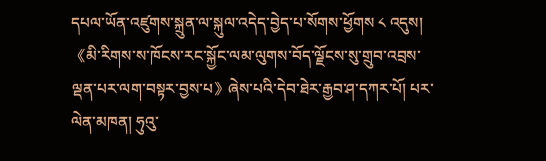དཔལ་ཡོན་འཛུགས་སྐྲུན་ལ་སྐུལ་འདེད་བྱེད་པ་སོགས་ཕྱོགས ༨ འདུས།
《མི་རིགས་ས་ཁོངས་རང་སྐྱོང་ལམ་ལུགས་བོད་ལྗོངས་སུ་གྲུབ་འབྲས་ལྡན་པར་ལག་བསྟར་བྱས་པ》ཞེས་པའི་དེབ་ཐེར་རྒྱབ་ཤ་དཀར་པོ། པར་ལེན་མཁན། ཧུའུ་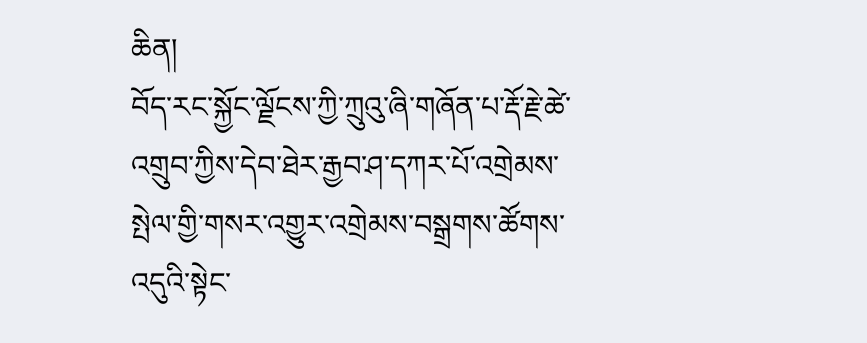ཆིན།
བོད་རང་སྐྱོང་ལྗོངས་ཀྱི་ཀྲུའུ་ཞི་གཞོན་པ་རྡོ་རྗེ་ཚེ་འགྲུབ་ཀྱིས་དེབ་ཐེར་རྒྱབ་ཤ་དཀར་པོ་འགྲེམས་སྤེལ་གྱི་གསར་འགྱུར་འགྲེམས་བསྒྲགས་ཚོགས་འདུའི་སྟེང་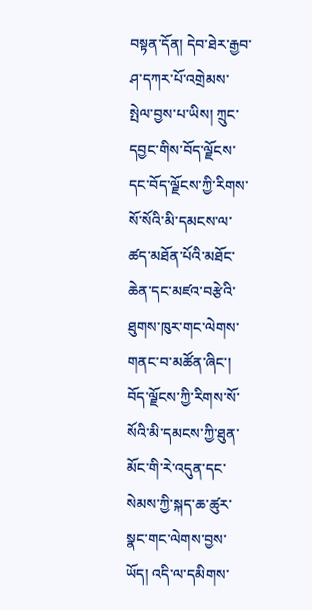བསྟན་དོན། དེབ་ཐེར་རྒྱབ་ཤ་དཀར་པོ་འགྲེམས་སྤེལ་བྱས་པ་ཡིས། ཀྲུང་དབྱང་གིས་བོད་ལྗོངས་དང་བོད་ལྗོངས་ཀྱི་རིགས་སོ་སོའི་མི་དམངས་ལ་ཚད་མཐོན་པོའི་མཐོང་ཆེན་དང་མཛའ་བརྩེའི་ཐུགས་ཁུར་གང་ལེགས་གནང་བ་མཚོན་ཞིང་། བོད་ལྗོངས་ཀྱི་རིགས་སོ་སོའི་མི་དམངས་ཀྱི་ཐུན་མོང་གི་རེ་འདུན་དང་སེམས་ཀྱི་སྐད་ཆ་ཚུར་སྣང་གང་ལེགས་བྱས་ཡོད། འདི་ལ་དམིགས་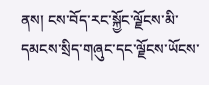ནས། ངས་བོད་རང་སྐྱོང་ལྗོངས་མི་དམངས་སྲིད་གཞུང་དང་ལྗོངས་ཡོངས་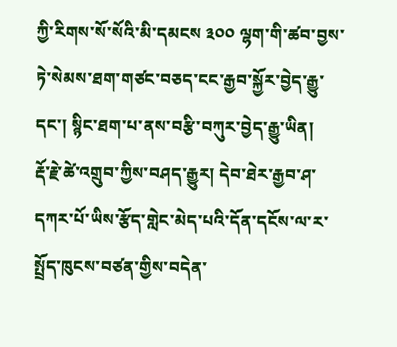ཀྱི་རིགས་སོ་སོའི་མི་དམངས ༣༠༠ ལྷག་གི་ཚབ་བྱས་ཏེ་སེམས་ཐག་གཙང་བཅད་ངང་རྒྱབ་སྐྱོར་བྱེད་རྒྱུ་དང་། སྙིང་ཐག་པ་ནས་བརྩི་བཀུར་བྱེད་རྒྱུ་ཡིན།
རྡོ་རྗེ་ཚེ་འགྲུབ་ཀྱིས་བཤད་རྒྱུར། དེབ་ཐེར་རྒྱབ་ཤ་དཀར་པོ་ཡིས་རྩོད་གླེང་མེད་པའི་དོན་དངོས་ལ་ར་སྤྲོད་ཁུངས་བཙན་གྱིས་བདེན་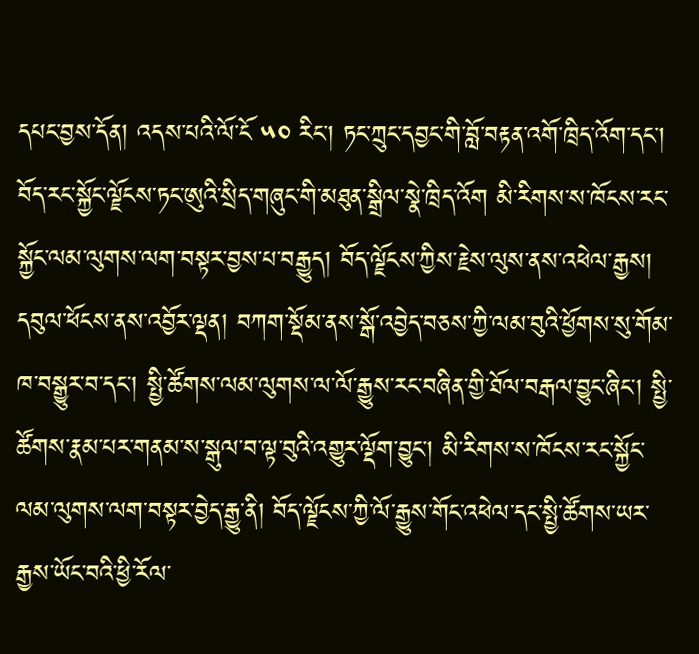དཔང་བྱས་དོན། འདས་པའི་ལོ་ངོ ༥༠ རིང་། ཏང་ཀྲུང་དབྱང་གི་བློ་བརྟན་འགོ་ཁྲིད་འོག་དང་། བོད་རང་སྐྱོང་ལྗོངས་ཏང་ཨུའི་སྲིད་གཞུང་གི་མཐུན་སྒྲིལ་སྣེ་ཁྲིད་འོག མི་རིགས་ས་ཁོངས་རང་སྐྱོང་ལམ་ལུགས་ལག་བསྟར་བྱས་པ་བརྒྱུད། བོད་ལྗོངས་ཀྱིས་རྗེས་ལུས་ནས་འཕེལ་རྒྱས། དབུལ་ཕོངས་ནས་འབྱོར་ལྡན། བཀག་སྡོམ་ནས་སྒོ་འབྱེད་བཅས་ཀྱི་ལམ་བུའི་ཕྱོགས་སུ་གོམ་ཁ་བསྒྱུར་བ་དང་། སྤྱི་ཚོགས་ལམ་ལུགས་ལ་ལོ་རྒྱུས་རང་བཞིན་གྱི་ཐོལ་བརྒལ་བྱུང་ཞིང་། སྤྱི་ཚོགས་རྣམ་པར་གནམ་ས་སྒུལ་བ་ལྟ་བུའི་འགྱུར་ལྡོག་བྱུང་། མི་རིགས་ས་ཁོངས་རང་སྐྱོང་ལམ་ལུགས་ལག་བསྟར་བྱེད་རྒྱུ་ནི། བོད་ལྗོངས་ཀྱི་ལོ་རྒྱུས་གོང་འཕེལ་དང་སྤྱི་ཚོགས་ཡར་རྒྱས་ཡོང་བའི་ཕྱི་རོལ་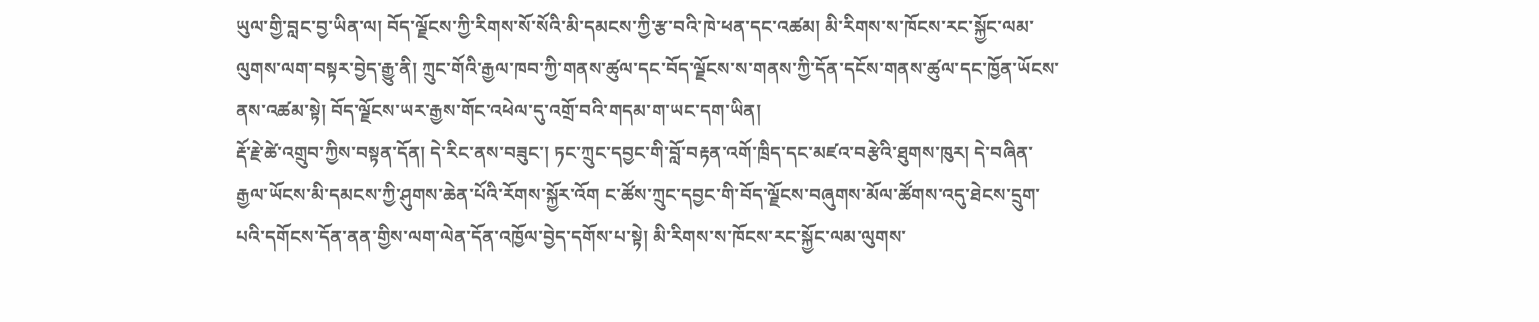ཡུལ་གྱི་བླང་བྱ་ཡིན་ལ། བོད་ལྗོངས་ཀྱི་རིགས་སོ་སོའི་མི་དམངས་ཀྱི་རྩ་བའི་ཁེ་ཕན་དང་འཚམ། མི་རིགས་ས་ཁོངས་རང་སྐྱོང་ལམ་ལུགས་ལག་བསྟར་བྱེད་རྒྱུ་ནི། ཀྲུང་གོའི་རྒྱལ་ཁབ་ཀྱི་གནས་ཚུལ་དང་བོད་ལྗོངས་ས་གནས་ཀྱི་དོན་དངོས་གནས་ཚུལ་དང་ཁྱོན་ཡོངས་ནས་འཚམ་སྟེ། བོད་ལྗོངས་ཡར་རྒྱས་གོང་འཕེལ་དུ་འགྲོ་བའི་གདམ་ག་ཡང་དག་ཡིན།
རྡོ་རྗེ་ཚེ་འགྲུབ་ཀྱིས་བསྟན་དོན། དེ་རིང་ནས་བཟུང་། ཏང་ཀྲུང་དབྱང་གི་བློ་བརྟན་འགོ་ཁྲིད་དང་མཛའ་བརྩེའི་ཐུགས་ཁུར། དེ་བཞིན་རྒྱལ་ཡོངས་མི་དམངས་ཀྱི་ཤུགས་ཆེན་པོའི་རོགས་སྐྱོར་འོག ང་ཚོས་ཀྲུང་དབྱང་གི་བོད་ལྗོངས་བཞུགས་མོལ་ཚོགས་འདུ་ཐེངས་དྲུག་པའི་དགོངས་དོན་ནན་གྱིས་ལག་ལེན་དོན་འཁྱོལ་བྱེད་དགོས་པ་སྟེ། མི་རིགས་ས་ཁོངས་རང་སྐྱོང་ལམ་ལུགས་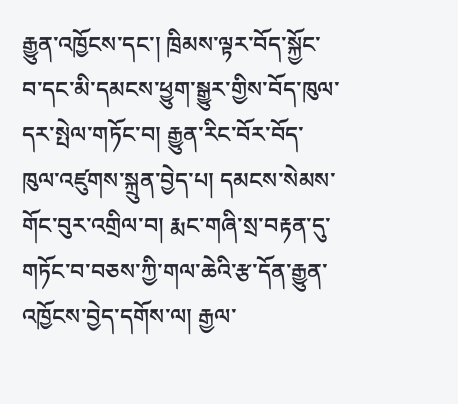རྒྱུན་འཁྱོངས་དང་། ཁྲིམས་ལྟར་བོད་སྐྱོང་བ་དང་མི་དམངས་ཕྱུག་སྒྱུར་གྱིས་བོད་ཁུལ་དར་སྤེལ་གཏོང་བ། རྒྱུན་རིང་བོར་བོད་ཁུལ་འཛུགས་སྐྲུན་བྱེད་པ། དམངས་སེམས་གོང་བུར་འགྲིལ་བ། རྨང་གཞི་སྲ་བརྟན་དུ་གཏོང་བ་བཅས་ཀྱི་གལ་ཆེའི་རྩ་དོན་རྒྱུན་འཁྱོངས་བྱེད་དགོས་ལ། རྒྱལ་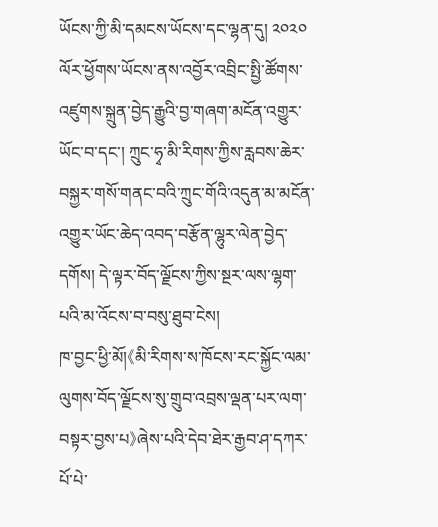ཡོངས་ཀྱི་མི་དམངས་ཡོངས་དང་ལྷན་དུ། ༢༠༢༠ ལོར་ཕྱོགས་ཡོངས་ནས་འབྱོར་འབྲིང་སྤྱི་ཚོགས་འཛུགས་སྐྲུན་བྱེད་རྒྱུའི་བྱ་གཞག་མངོན་འགྱུར་ཡོང་བ་དང་། ཀྲུང་ཧྭ་མི་རིགས་ཀྱིས་རླབས་ཆེར་བསྐྱར་གསོ་གནང་བའི་ཀྲུང་གོའི་འདུན་མ་མངོན་འགྱུར་ཡོང་ཆེད་འབད་བརྩོན་ལྷུར་ལེན་བྱེད་དགོས། དེ་ལྟར་བོད་ལྗོངས་ཀྱིས་སྔར་ལས་ལྷག་པའི་མ་འོངས་བ་བསུ་ཐུབ་ངེས།
ཁ་བྱང་ཕྱི་མོ།《མི་རིགས་ས་ཁོངས་རང་སྐྱོང་ལམ་ལུགས་བོད་ལྗོངས་སུ་གྲུབ་འབྲས་ལྡན་པར་ལག་བསྟར་བྱས་པ》ཞེས་པའི་དེབ་ཐེར་རྒྱབ་ཤ་དཀར་པོ་པེ་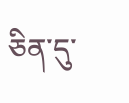ཅིན་དུ་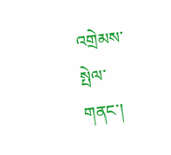འགྲེམས་སྤེལ་གནང་།